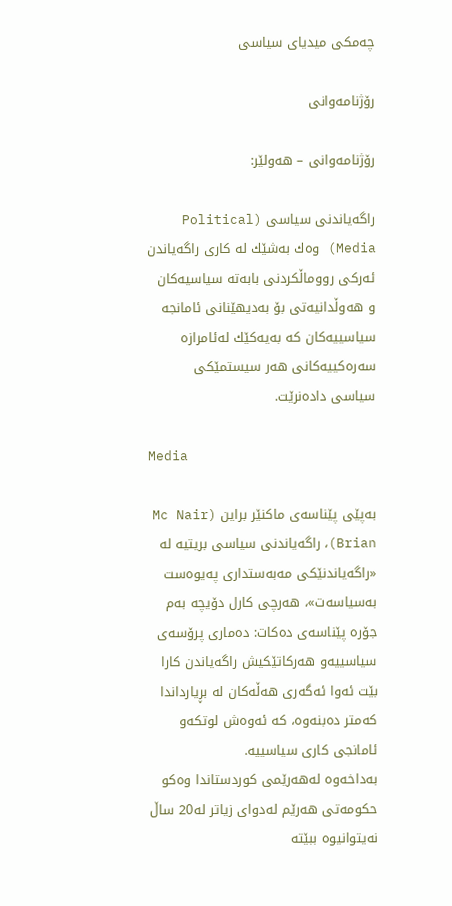چه‌مكی میدیای سیاسی

رۆژنامه‌وانى

رۆژنامه‌وانى – هه‌ولێر:

راگه‌یاندنی سیاسی (Political Media) وه‌ك به‌شێك له‌ كاری راگه‌یاندن ئه‌ركی رووماڵكردنی بابه‌ته‌ سیاسیه‌كان و هه‌وڵدانیه‌تی بۆ به‌دیهێنانی ئامانجه‌ سیاسییه‌كان كه‌ به‌یه‌كێك له‌ئامرازه‌ سه‌ره‌كییه‌كانی هه‌ر سیستمێكی سیاسی داده‌نرێت.

Media

به‌پێی پێناسه‌ی ماكنێر براین (Mc Nair Brian)، راگه‌یاندنی سیاسی بریتیه‌ له‌ «راگه‌یاندنێكی مه‌به‌ستداری په‌یوه‌ست به‌سیاسه‌ت»، هه‌رچی كارل دۆیچه‌ به‌م جۆره‌ پێناسه‌ی ده‌كات: ده‌ماری پرۆسه‌ی سیاسییه‌و هه‌ركاتێكیش راگه‌یاندن كارا بێت ئه‌وا ئه‌گه‌ری هه‌ڵه‌كان له‌ بڕیارداندا كه‌متر ده‌بنه‌وه‌، كه‌ ئه‌وه‌ش لوتكه‌و ئامانجی كاری سیاسییه‌.
به‌داخه‌وه‌ له‌هه‌رێمی كوردستاندا وه‌كو حكومه‌تی هه‌رێم له‌دوای زیاتر له‌20 ساڵ نه‌یتوانیوه‌ ببێته‌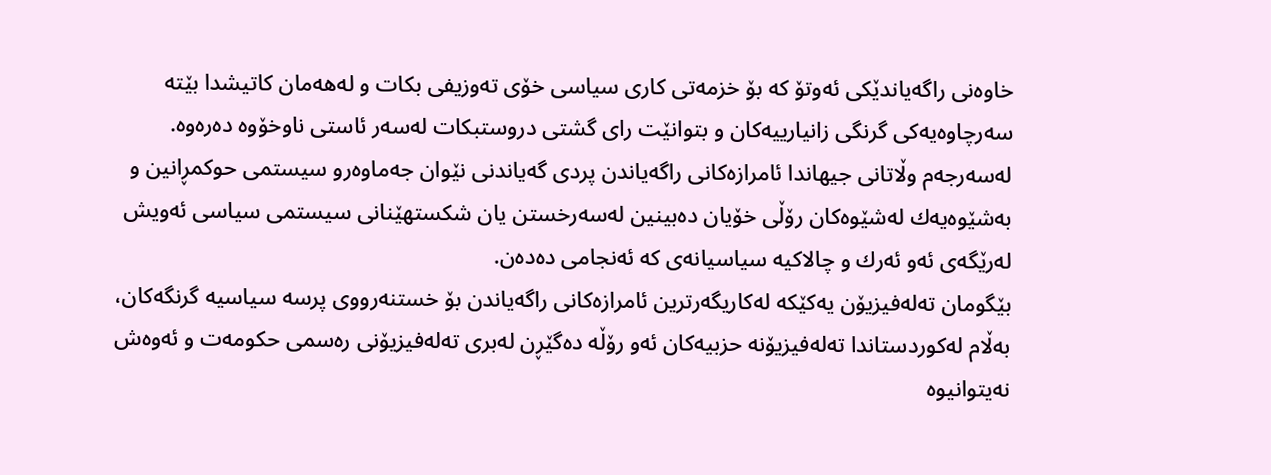خاوه‌نی راگه‌یاندێكی ئه‌وتۆ كه‌ بۆ خزمه‌تی كاری سیاسی خۆی ته‌وزیفی بكات و له‌هه‌مان كاتیشدا بێته‌ سه‌رچاوه‌یه‌كی گرنگی زانیارییه‌كان و بتوانێت رای گشتی دروستبكات له‌سه‌ر ئاستی ناوخۆوه‌ ده‌ره‌وه‌.
له‌سه‌رجه‌م وڵاتانی جیهاندا ئامرازه‌كانی راگه‌یاندن پردی گه‌یاندنی نێوان جه‌ماوه‌رو سیستمی حوكمڕانین و به‌شێوه‌یه‌ك له‌شێوه‌كان رۆڵی خۆیان ده‌بینین له‌سه‌رخستن یان شكستهێنانی سیستمی سیاسی ئه‌ویش له‌رێگه‌ی ئه‌و ئه‌رك و چالاكیه‌ سیاسیانه‌ی كه‌ ئه‌نجامی ده‌ده‌ن.
بێگومان ته‌له‌فیزیۆن یه‌كێكه‌ له‌كاریگه‌رترین ئامرازه‌كانی راگه‌یاندن بۆ خستنه‌رووی پرسه‌ سیاسیه‌ گرنگه‌كان، به‌ڵام له‌كوردستاندا ته‌له‌فیزیۆنه‌ حزبیه‌كان ئه‌و رۆڵه‌ ده‌گێڕن له‌بری ته‌له‌فیزیۆنی ره‌سمی حكومه‌ت و ئه‌وه‌ش نه‌یتوانیوه‌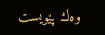وه‌ك پێویست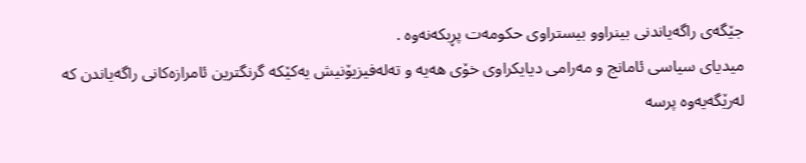جێگه‌ی راگه‌یاندنی بینراوو بیستراوی حكومه‌ت پڕبكه‌نه‌وه‌ .
میدیای سیاسی ئامانج و مه‌رامی دیایكراوی خۆی هه‌یه‌ و ته‌له‌فیزیۆنیش یه‌كێكه‌ گرنگترین ئامرازه‌كانی راگه‌یاندن كه‌ له‌رێگه‌یه‌وه‌ پرسه‌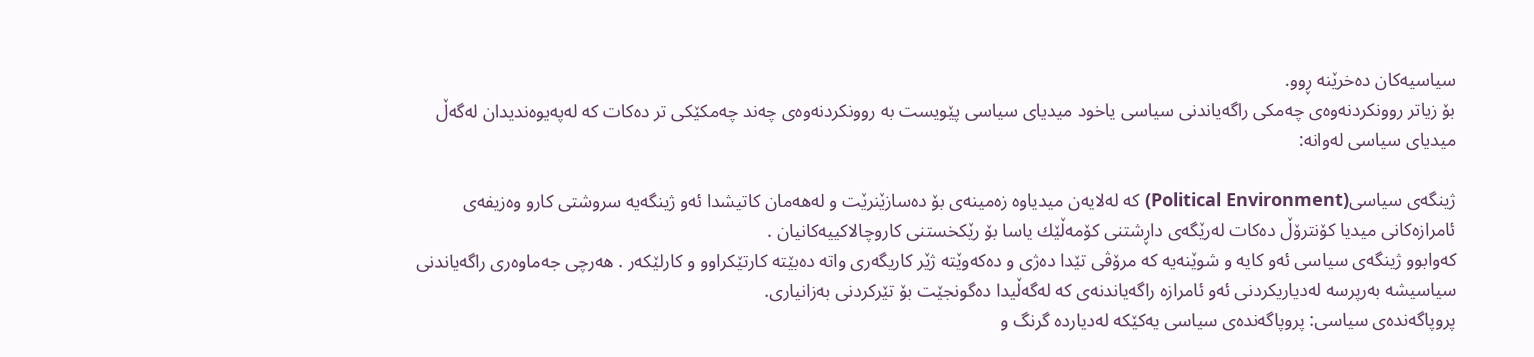سیاسیه‌كان ده‌خرێنه‌ ڕوو.
بۆ زیاتر روونكردنه‌وه‌ی چه‌مكی راگه‌یاندنی سیاسی یاخود میدیای سیاسی پێویست به‌ روونكردنه‌وه‌ی چه‌ند چه‌مكێكی تر ده‌كات كه‌ له‌په‌یوه‌ندیدان له‌گه‌ڵ میدیای سیاسی له‌وانه‌:

ژینگه‌ی سیاسی(Political Environment) كه‌ له‌لایه‌ن میدیاوه‌ زه‌مینه‌ی بۆ ده‌سازێنرێت و له‌هه‌مان كاتیشدا ئه‌و ژینگه‌یه‌ سروشتی كارو وه‌زیفه‌ی ئامرازه‌كانی میدیا كۆنترۆڵ ده‌كات له‌رێگه‌ی داڕشتنی كۆمه‌ڵێك یاسا بۆ رێكخستنی كاروچالاكییه‌كانیان .
كه‌وابوو ژینگه‌ی سیاسی ئه‌و كایه‌ و شوێنه‌یه‌ كه‌ مرۆڤی تێدا ده‌ژی و ده‌كه‌وێته‌ ژێر كاریگه‌ری واته‌ ده‌بێته‌ كارتێكراوو و كارلێكه‌ر . هه‌رچی جه‌ماوه‌ری راگه‌یاندنی سیاسیشه‌ به‌رپرسه‌ له‌دیاریكردنی ئه‌و ئامرازه‌ راگه‌یاندنه‌ی كه‌ له‌گه‌ڵیدا ده‌گونجێت بۆ تێركردنی به‌زانیاری.
پروپاگه‌نده‌ی سیاسی: پروپاگه‌نده‌ی سیاسی یه‌كێكه‌ له‌دیارده‌ گرنگ و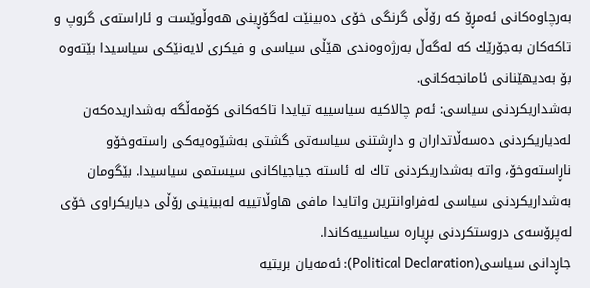به‌رچاوه‌كانی ئه‌مڕۆ كه‌ رۆڵی گرنگی خۆی ده‌بینێت له‌گۆڕینی هه‌وڵوێست و ئاراسته‌ی گروپ و تاكه‌كان به‌جۆرێك كه‌ له‌گه‌ڵ به‌رژه‌وه‌ندی هێڵی سیاسی و فیكری لایه‌نێكی سیاسیدا بێته‌وه‌ بۆ به‌دیهێنانی ئامانجه‌كانی.
به‌شداریكردنی سیاسی: ئه‌م چالاكیه‌ سیاسییه‌ تیایدا تاكه‌كانی كۆمه‌ڵگه‌ به‌شداریده‌كه‌ن له‌دیاریكردنی ده‌سه‌ڵاتداران و داڕشتنی سیاسه‌تی گشتی به‌شێوه‌یه‌كی راسته‌وخۆو ناڕاسته‌وخۆ، واته‌ به‌شداریكردنی تاك له‌ ئاسته‌ جیاجیاكانی سیستمی سیاسیدا. بێگومان به‌شداریكردنی سیاسی له‌فراوانترین واتایدا مافی هاوڵاتییه‌ له‌بینینی رۆڵی دیاریكراوی خۆی له‌پرۆسه‌ی دروستكردنی بڕیاره‌ سیاسییه‌كاندا.
جاڕدانی سیاسی(Political Declaration): ئه‌مه‌یان بریتیه‌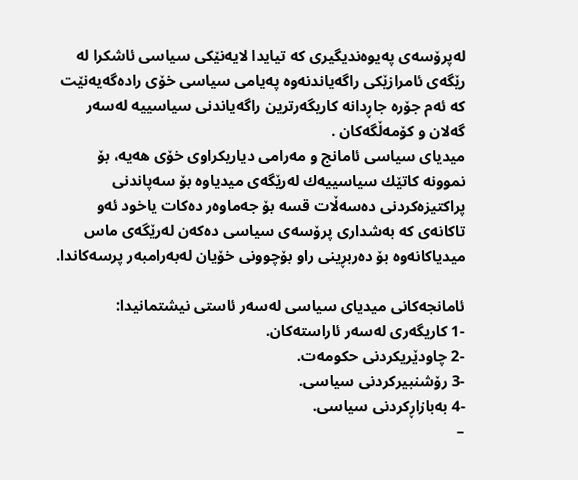له‌پرۆسه‌ی په‌یوه‌ندیگیری كه‌ تیایدا لایه‌نێكی سیاسی ئاشكرا له‌ رێگه‌ی ئامرازێكی راگه‌یاندنه‌وه‌ په‌یامی سیاسی خۆی راده‌گه‌یه‌نێت كه‌ ئه‌م جۆره‌ جاڕدانه‌ كاریگه‌رترین راگه‌یاندنی سیاسییه‌ له‌سه‌ر گه‌لان و كۆمه‌ڵگه‌كان .
میدیای سیاسی ئامانج و مه‌رامی دیاریكراوی خۆی هه‌یه‌، بۆ نموونه‌ كاتێك سیاسییه‌ك له‌رێگه‌ی میدیاوه‌ بۆ سه‌پاندنی پراكتیزه‌كردنی ده‌سه‌ڵات قسه‌ بۆ جه‌ماوه‌ر ده‌كات یاخود ئه‌و تاكانه‌ی كه‌ به‌شداری پرۆسه‌ی سیاسی ده‌كه‌ن له‌رێگه‌ی ماس میدیاكانه‌وه‌ بۆ ده‌ربڕینی راو بۆچوونی خۆیان له‌به‌رامبه‌ر پرسه‌كاندا.

ئامانجه‌كانی میدیای سیاسی له‌سه‌ر ئاستی نیشتمانیدا:
-1 كاریگه‌ری له‌سه‌ر ئاراسته‌كان.
-2 چاودێریكردنی حكومه‌ت.
-3 رۆشنبیركردنی سیاسی.
-4 به‌بازاڕكردنی سیاسی.
–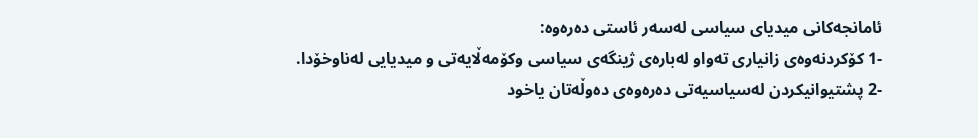ئامانجه‌كانی میدیای سیاسی له‌سه‌ر ئاستی ده‌ره‌وه‌:
-1 كۆكردنه‌وه‌ی زانیاری ته‌واو له‌باره‌ی ژینگه‌ی سیاسی وكۆمه‌ڵایه‌تی و میدیایی له‌ناوخۆدا.
-2 پشتیوانیكردن له‌سیاسیه‌تی ده‌ره‌وه‌ی ده‌وڵه‌تان یاخود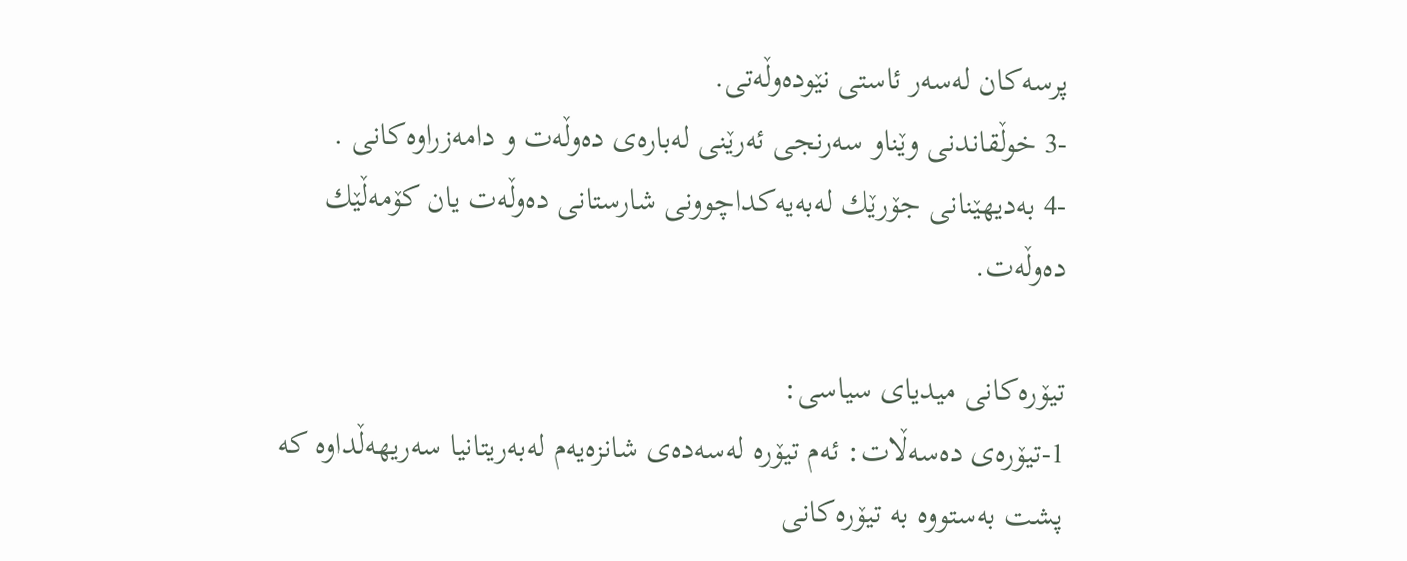پرسه‌كان له‌سه‌ر ئاستی نێوده‌وڵه‌تی.
-3 خوڵقاندنی وێناو سه‌رنجی ئه‌رێنی له‌باره‌ی ده‌وڵه‌ت و دامه‌زراوه‌كانی .
-4 به‌دیهێنانی جۆرێك له‌به‌یه‌كداچوونی شارستانی ده‌وڵه‌ت یان كۆمه‌ڵێك ده‌وڵه‌ت.

تیۆره‌كانی میدیای سیاسی:
1-تیۆره‌ی ده‌سه‌ڵات: ئه‌م تیۆره‌ له‌سه‌ده‌ی شانزه‌یه‌م له‌به‌ریتانیا سه‌ریهه‌ڵداوه‌ كه‌ پشت به‌ستووه‌ به‌ تیۆره‌كانی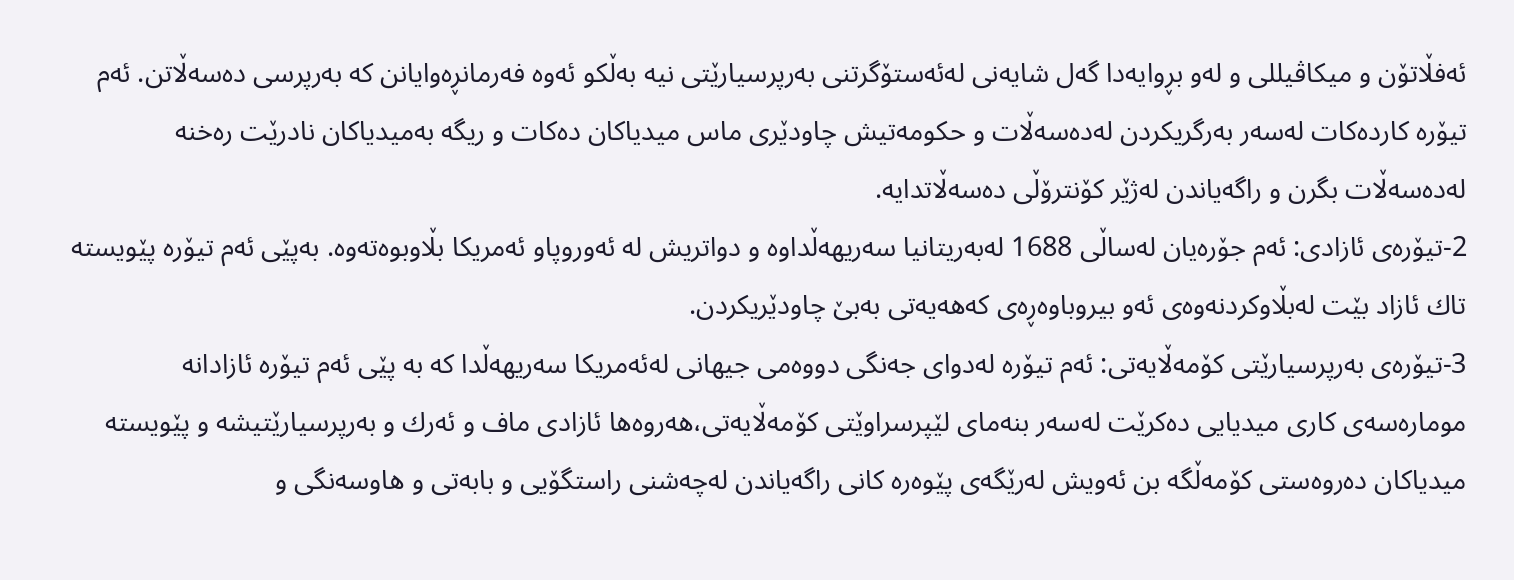ئه‌فڵاتۆن و میكاڤیللی و له‌و بڕوایه‌دا گه‌ل شایه‌نی له‌ئه‌ستۆگرتنی به‌رپرسیارێتی نیه‌ به‌ڵكو ئه‌وه‌ فه‌رمانڕه‌وایانن كه‌ به‌رپرسی ده‌سه‌ڵاتن. ئه‌م تیۆره‌ كارده‌كات له‌سه‌ر به‌رگریكردن له‌ده‌سه‌ڵات و حكومه‌تیش چاودێری ماس میدیاكان ده‌كات و ریگه‌ به‌میدیاكان نادرێت ره‌خنه‌ له‌ده‌سه‌ڵات بگرن و راگه‌یاندن له‌ژێر كۆنترۆڵی ده‌سه‌ڵاتدایه‌.
2-تیۆره‌ی ئازادی: ئه‌م جۆره‌یان له‌ساڵی 1688 له‌به‌ریتانیا سه‌ریهه‌ڵداوه‌ و دواتریش له‌ ئه‌وروپاو ئه‌مریكا بڵاوبوه‌ته‌وه‌. به‌پێی ئه‌م تیۆره‌ پێویسته‌ تاك ئازاد بێت له‌بڵاوكردنه‌وه‌ی ئه‌و بیروباوه‌ڕه‌ی كه‌هه‌یه‌تی به‌بێ چاودێریكردن.
3-تیۆره‌ی به‌رپرسیارێتی كۆمه‌ڵایه‌تی: ئه‌م تیۆره‌ له‌دوای جه‌نگی دووه‌می جیهانی له‌ئه‌مریكا سه‌ریهه‌ڵدا كه‌ به‌ پێی ئه‌م تیۆره‌ ئازادانه‌ موماره‌سه‌ی كاری میدیایی ده‌كرێت له‌سه‌ر بنه‌مای لێپرسراوێتی كۆمه‌ڵایه‌تی،هه‌روه‌ها ئازادی ماف و ئه‌رك و به‌رپرسیارێتیشه‌ و پێویسته‌ میدیاكان ده‌روه‌ستی كۆمه‌ڵگه‌ بن ئه‌ویش له‌رێگه‌ی پێوه‌ره‌ كانی راگه‌یاندن له‌چه‌شنی راستگۆیی و بابه‌تی و هاوسه‌نگی و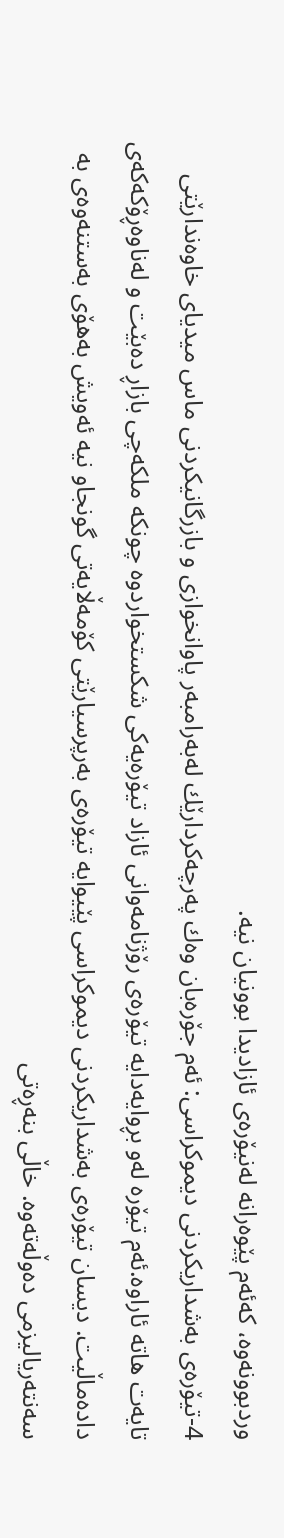وردبوونه‌وه‌، كه‌ئه‌م پێوه‌رانه‌ له‌نیۆره‌ی ئازادیدا بوونیان نیه‌.
4-تیۆره‌ی به‌شداریكردنی دیموكراسی: ئه‌م جۆره‌بان وه‌ك په‌رچه‌كردارێك له‌به‌رامبه‌ر پاوانخوازی و بازرگانیكردنی ماس میدیای خاوه‌ندارێتی تایه‌ت هاته‌ ئاراوه‌.ئه‌م تیۆره‌ له‌و بڕوایه‌دایه‌ تیۆره‌ی رۆژنامه‌وانی ئازاد تیۆره‌یه‌كی شكستخواردوه‌ چونكه‌ ملكه‌چی بازاڕ ده‌بێت و له‌ناوه‌ڕۆكه‌كه‌ی داده‌ماڵیت. دیسان تیۆره‌ی به‌شداریكردنی دیموكراسی پێیوایه‌ تیۆره‌ی به‌رپرسیارێتی كۆمه‌ڵایه‌تی گونجاو نیه‌ ئه‌ویش به‌هۆی به‌ستنه‌وه‌ی به‌ سه‌نته‌ریالیزمی ده‌وڵه‌ته‌وه‌. خاڵی بنه‌ڕه‌تی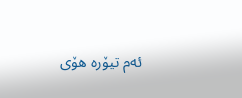ئه‌م تیۆره‌ هۆی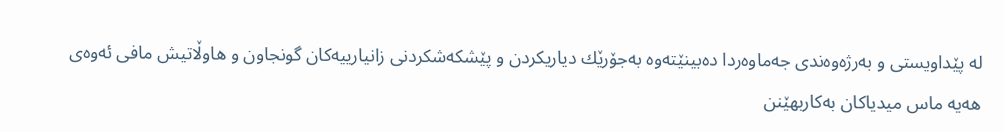له‌ پێداویستی و به‌رژه‌وه‌ندی جه‌ماوه‌ردا ده‌بینێته‌وه‌ به‌جۆرێك دیاریكردن و پێشكه‌شكردنی زانیارییه‌كان گونجاون و هاوڵاتیش مافی ئه‌وه‌ی هه‌یه‌ ماس میدیاكان به‌كاربهێنن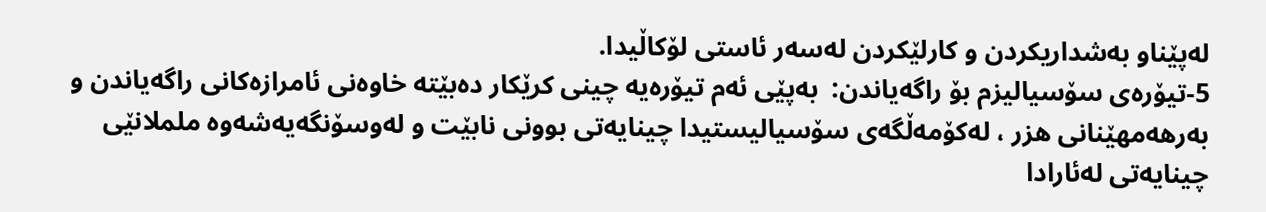له‌پێناو به‌شداریكردن و كارلێكردن له‌سه‌ر ئاستی لۆكاڵیدا.
5-تیۆره‌ی سۆسیالیزم بۆ راگه‌یاندن:  به‌پێی ئه‌م تیۆره‌یه‌ چینی كرێكار ده‌بێته‌ خاوه‌نی ئامرازه‌كانی راگه‌یاندن و به‌رهه‌مهێنانی هزر ، له‌كۆمه‌ڵگه‌ی سۆسیالیستیدا چینایه‌تی بوونی نابێت و له‌وسۆنگه‌یه‌شه‌وه‌ ململانێی چینایه‌تی له‌ئارادا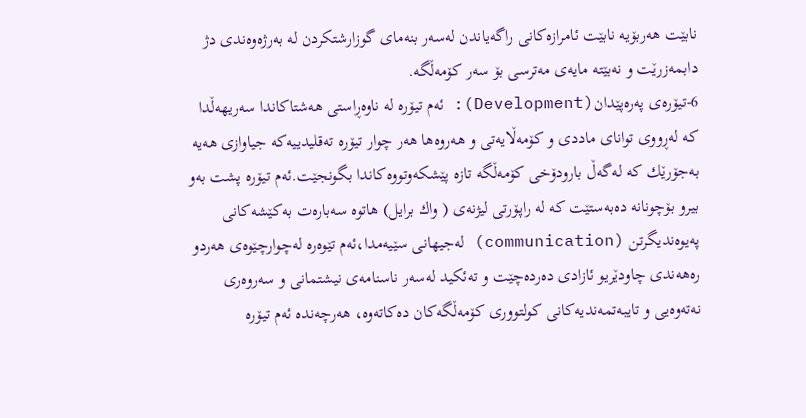نابێت هه‌ربۆیه‌ نابێت ئامرازه‌كانی راگه‌یاندن له‌سه‌ر بنه‌مای گوزارشتكردن له‌ به‌رژه‌وه‌ندی دژ دابمه‌زرێت و نه‌بێته‌ مایه‌ی مه‌ترسی بۆ سه‌ر كۆمه‌ڵگه‌.
6-تیۆره‌ی په‌ره‌پێدان(Development): ئه‌م تیۆره‌ له‌ ناوه‌ڕاستی هه‌شتاكاندا سه‌ریهه‌ڵدا كه‌ له‌ڕووی توانای ماددی و كۆمه‌ڵایه‌تی و هه‌روه‌ها هه‌ر چوار تیۆره‌ ته‌قلیدییه‌كه‌ جیاوازی هه‌یه‌ به‌جۆرێك كه‌ له‌گه‌ڵ بارودۆخی كۆمه‌ڵگه‌ تازه‌ پێشكه‌وتووه‌كاندا بگونجێت.ئه‌م تیۆره‌ پشت به‌و بیرو بۆچونانه‌ ده‌به‌ستێت كه‌ له‌ راپۆرتی لیژنه‌ی ( واك برایل) هاتوه‌ سه‌باره‌ت به‌كێشه‌كانی په‌یوه‌ندیگرتن (communication) له‌جیهانی سێیه‌مدا،ئه‌م تێوه‌ره‌ له‌چوارچێوه‌ی هه‌ردو ره‌هه‌ندی چاودێریو ئازادی ده‌رده‌چێت و ته‌ئكید له‌سه‌ر ناسنامه‌ی نیشتمانی و سه‌روه‌ری نه‌ته‌وه‌یی و تایبه‌تمه‌ندیه‌كانی كولتووری كۆمه‌ڵگه‌كان ده‌كاته‌وه‌، هه‌رچه‌نده‌ ئه‌م تیۆره‌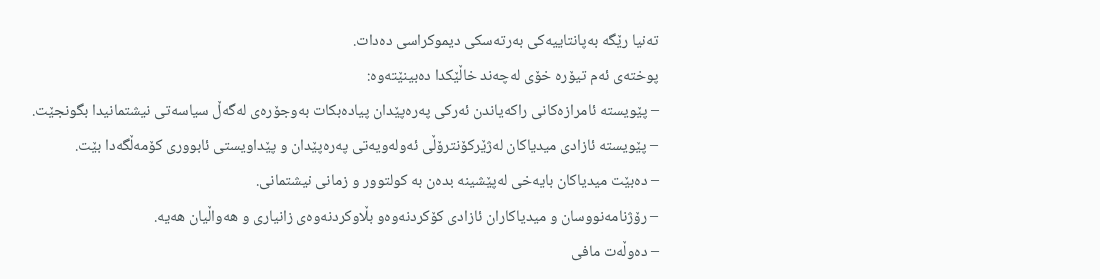ته‌نیا رێگه‌ به‌پانتاییه‌كی به‌رته‌سكی دیموكراسی ده‌دات.
پوخته‌ی ئه‌م تیۆره‌ خۆی له‌چه‌ند خاڵێكدا ده‌بینێته‌وه‌:
– پێویسته‌ ئامرازه‌كانی راكه‌یاندن ئه‌ركی په‌ره‌پێدان پیاده‌بكات به‌وجۆره‌ی له‌گه‌ڵ سیاسه‌تی نیشتمانیدا بگونجێت.
– پێویسته‌ ئازادی میدیاكان له‌ژێركۆنترۆڵی ئه‌وله‌ویه‌تی په‌ره‌پێدان و پێداویستی ئابووری كۆمه‌ڵگه‌دا بێت.
– ده‌بێت میدیاكان بایه‌خی له‌پێشینه‌ بده‌ن به‌ كولتوور و زمانی نیشتمانی.
– رۆژنامه‌نووسان و میدیاكاران ئازادی كۆكردنه‌وه‌و بڵاوكردنه‌وه‌ی زانیاری و هه‌واڵیان هه‌یه‌.
– ده‌وڵه‌ت مافی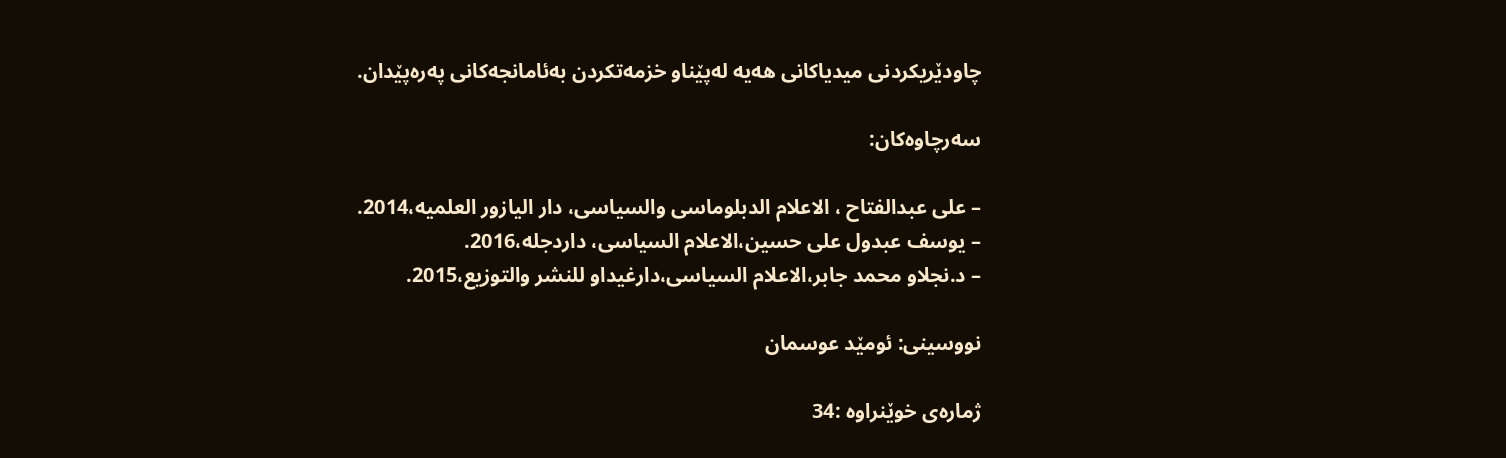چاودێریكردنی میدیاكانی هه‌یه‌ له‌پێناو خزمه‌تكردن به‌ئامانجه‌كانی په‌ره‌پێدان.

سه‌رچاوه‌كان:

– علی عبدالفتاح ، الاعلام الدبلوماسی والسیاسی، دار الیازور العلمیه‌،2014.
– یوسف عبدول علی حسین،الاعلام السیاسی، داردجله‌،2016.
– د.نجلا‌و محمد جابر،الاعلام السیاسی،دارغیدا‌و للنشر والتوزیع،2015.

نووسينى: ئومێد عوسمان

ژماره‌ی خوێنراوه‌ :34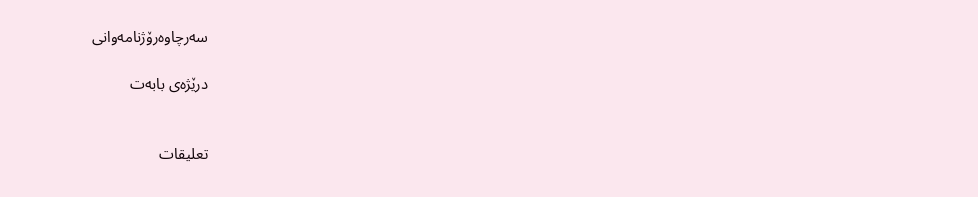سه‌رچاوه‌رۆژنامه‌وانی

درێژه‌ی بابه‌ت


تعليقات